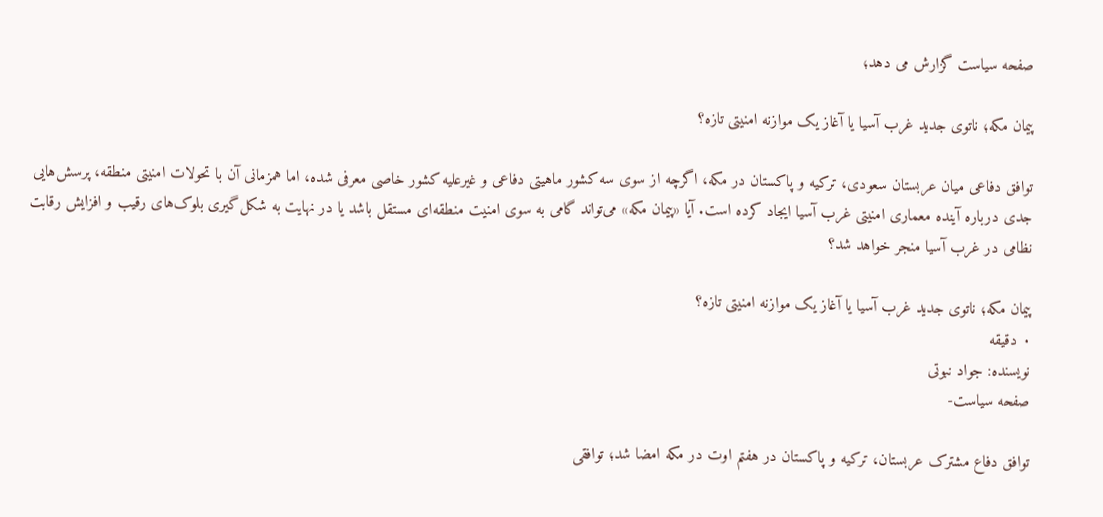صفحه سیاست گزارش می دهد؛

پیمان مکه؛ ناتوی جدید غرب آسیا یا آغاز یک موازنه امنیتی تازه؟

توافق دفاعی میان عربستان سعودی، ترکیه و پاکستان در مکه، اگرچه از سوی سه کشور ماهیتی دفاعی و غیرعلیه کشور خاصی معرفی شده، اما همزمانی آن با تحولات امنیتی منطقه، پرسش‌هایی جدی درباره آینده معماری امنیتی غرب آسیا ایجاد کرده است. آیا «پیمان مکه» می‌تواند گامی به سوی امنیت منطقه‌ای مستقل باشد یا در نهایت به شکل‌گیری بلوک‌های رقیب و افزایش رقابت نظامی در غرب آسیا منجر خواهد شد؟

پیمان مکه؛ ناتوی جدید غرب آسیا یا آغاز یک موازنه امنیتی تازه؟
۰ دقیقه
نویسنده: جواد نبوتی
صفحه سیاست-

توافق دفاع مشترک عربستان، ترکیه و پاکستان در هفتم اوت در مکه امضا شد؛ توافقی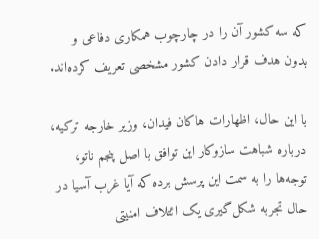که سه کشور آن را در چارچوب همکاری دفاعی و بدون هدف قرار دادن کشور مشخصی تعریف کرده‌اند.

با این حال، اظهارات هاکان فیدان، وزیر خارجه ترکیه، درباره شباهت سازوکار این توافق با اصل پنجم ناتو، توجه‌ها را به سمت این پرسش برده که آیا غرب آسیا در حال تجربه شکل‌گیری یک ائتلاف امنیتی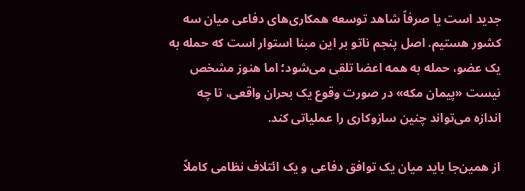جدید است یا صرفاً شاهد توسعه همکاری‌های دفاعی میان سه کشور هستیم. اصل پنجم ناتو بر این مبنا استوار است که حمله به یک عضو، حمله به همه اعضا تلقی می‌شود؛ اما هنوز مشخص نیست «پیمان مکه» در صورت وقوع یک بحران واقعی، تا چه اندازه می‌تواند چنین سازوکاری را عملیاتی کند.

از همین‌جا باید میان یک توافق دفاعی و یک ائتلاف نظامی کاملاً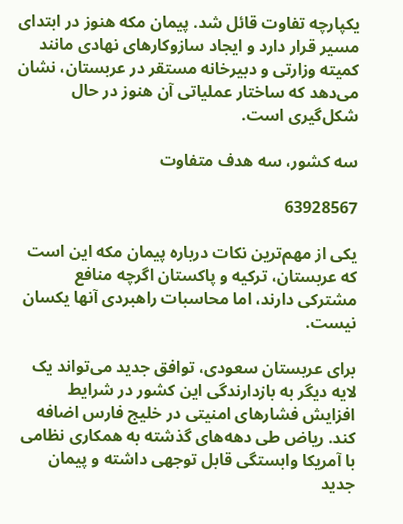یکپارچه تفاوت قائل شد. پیمان مکه هنوز در ابتدای مسیر قرار دارد و ایجاد سازوکارهای نهادی مانند کمیته وزارتی و دبیرخانه مستقر در عربستان، نشان می‌دهد که ساختار عملیاتی آن هنوز در حال شکل‌گیری است.

سه کشور، سه هدف متفاوت

63928567

یکی از مهم‌ترین نکات درباره پیمان مکه این است که عربستان، ترکیه و پاکستان اگرچه منافع مشترکی دارند، اما محاسبات راهبردی آنها یکسان نیست.

برای عربستان سعودی، توافق جدید می‌تواند یک لایه دیگر به بازدارندگی این کشور در شرایط افزایش فشارهای امنیتی در خلیج فارس اضافه کند. ریاض طی دهه‌های گذشته به همکاری نظامی با آمریکا وابستگی قابل توجهی داشته و پیمان جدید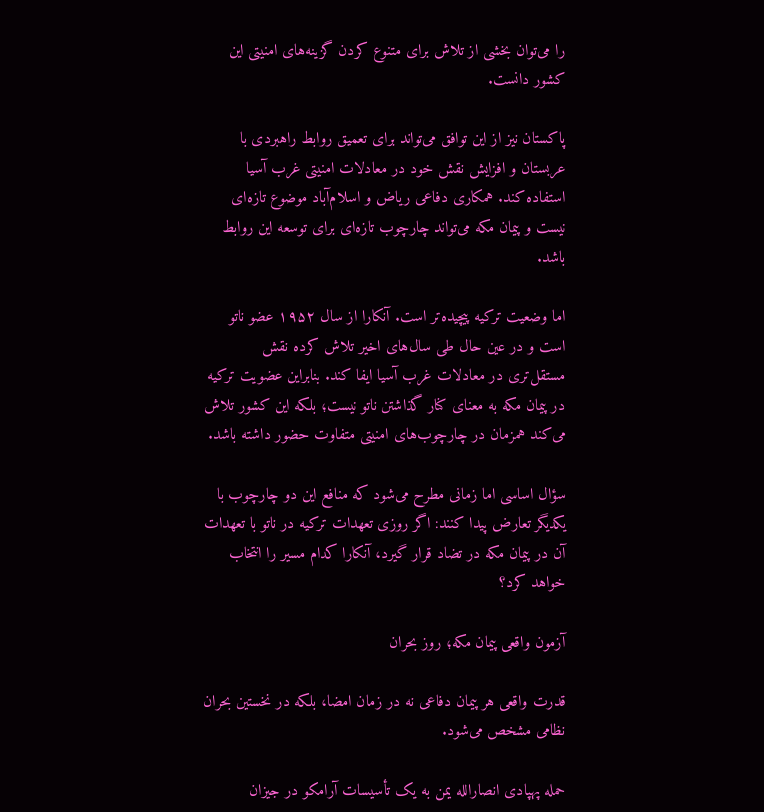را می‌توان بخشی از تلاش برای متنوع کردن گزینه‌های امنیتی این کشور دانست.

پاکستان نیز از این توافق می‌تواند برای تعمیق روابط راهبردی با عربستان و افزایش نقش خود در معادلات امنیتی غرب آسیا استفاده کند. همکاری دفاعی ریاض و اسلام‌آباد موضوع تازه‌ای نیست و پیمان مکه می‌تواند چارچوب تازه‌ای برای توسعه این روابط باشد.

اما وضعیت ترکیه پیچیده‌تر است. آنکارا از سال ۱۹۵۲ عضو ناتو است و در عین حال طی سال‌های اخیر تلاش کرده نقش مستقل‌تری در معادلات غرب آسیا ایفا کند. بنابراین عضویت ترکیه در پیمان مکه به معنای کنار گذاشتن ناتو نیست؛ بلکه این کشور تلاش می‌کند همزمان در چارچوب‌های امنیتی متفاوت حضور داشته باشد.

سؤال اساسی اما زمانی مطرح می‌شود که منافع این دو چارچوب با یکدیگر تعارض پیدا کنند: اگر روزی تعهدات ترکیه در ناتو با تعهدات آن در پیمان مکه در تضاد قرار گیرد، آنکارا کدام مسیر را انتخاب خواهد کرد؟

آزمون واقعی پیمان مکه؛ روز بحران

قدرت واقعی هر پیمان دفاعی نه در زمان امضا، بلکه در نخستین بحران نظامی مشخص می‌شود.

حمله پهپادی انصارالله یمن به یک تأسیسات آرامکو در جیزان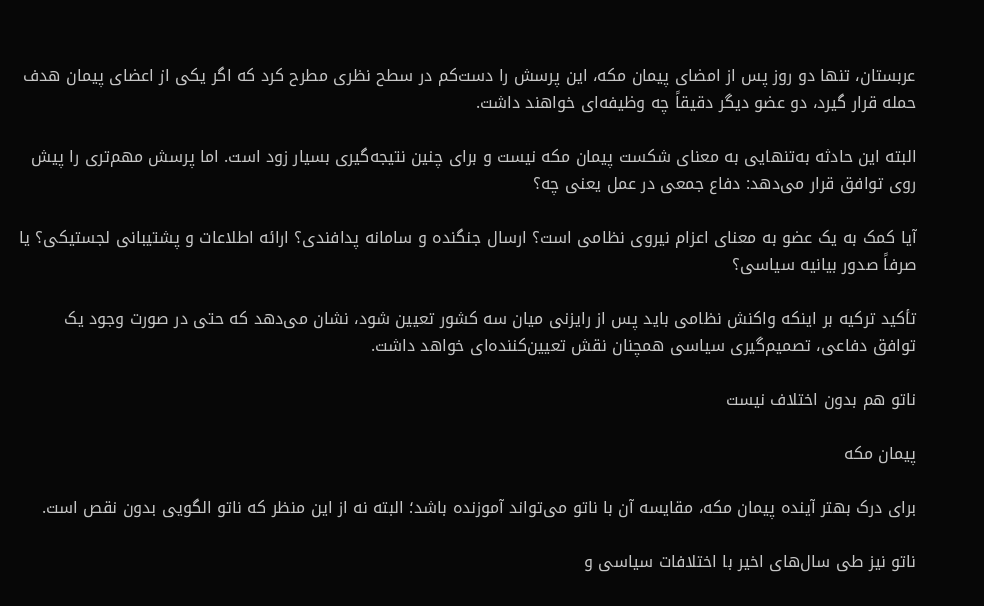عربستان، تنها دو روز پس از امضای پیمان مکه، این پرسش را دست‌کم در سطح نظری مطرح کرد که اگر یکی از اعضای پیمان هدف حمله قرار گیرد، دو عضو دیگر دقیقاً چه وظیفه‌ای خواهند داشت.

البته این حادثه به‌تنهایی به معنای شکست پیمان مکه نیست و برای چنین نتیجه‌گیری بسیار زود است. اما پرسش مهم‌تری را پیش روی توافق قرار می‌دهد: دفاع جمعی در عمل یعنی چه؟

آیا کمک به یک عضو به معنای اعزام نیروی نظامی است؟ ارسال جنگنده و سامانه پدافندی؟ ارائه اطلاعات و پشتیبانی لجستیکی؟ یا صرفاً صدور بیانیه سیاسی؟

تأکید ترکیه بر اینکه واکنش نظامی باید پس از رایزنی میان سه کشور تعیین شود، نشان می‌دهد که حتی در صورت وجود یک توافق دفاعی، تصمیم‌گیری سیاسی همچنان نقش تعیین‌کننده‌ای خواهد داشت.

ناتو هم بدون اختلاف نیست

پیمان مکه

برای درک بهتر آینده پیمان مکه، مقایسه آن با ناتو می‌تواند آموزنده باشد؛ البته نه از این منظر که ناتو الگویی بدون نقص است.

ناتو نیز طی سال‌های اخیر با اختلافات سیاسی و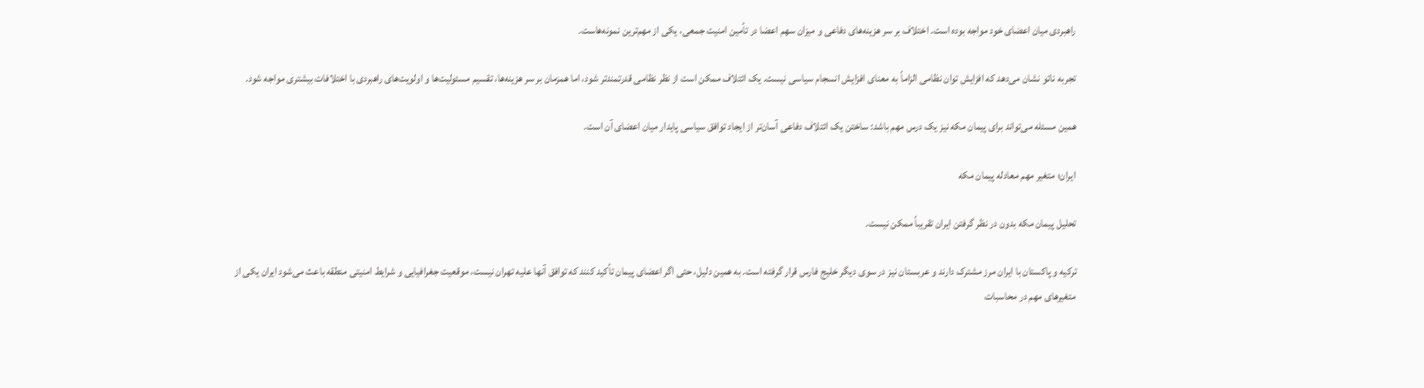راهبردی میان اعضای خود مواجه بوده است. اختلاف بر سر هزینه‌های دفاعی و میزان سهم اعضا در تأمین امنیت جمعی، یکی از مهم‌ترین نمونه‌هاست.

تجربه ناتو نشان می‌دهد که افزایش توان نظامی الزاماً به معنای افزایش انسجام سیاسی نیست. یک ائتلاف ممکن است از نظر نظامی قدرتمندتر شود، اما همزمان بر سر هزینه‌ها، تقسیم مسئولیت‌ها و اولویت‌های راهبردی با اختلافات بیشتری مواجه شود.

همین مسئله می‌تواند برای پیمان مکه نیز یک درس مهم باشد: ساختن یک ائتلاف دفاعی آسان‌تر از ایجاد توافق سیاسی پایدار میان اعضای آن است.

ایران؛ متغیر مهم معادله پیمان مکه

تحلیل پیمان مکه بدون در نظر گرفتن ایران تقریباً ممکن نیست.

ترکیه و پاکستان با ایران مرز مشترک دارند و عربستان نیز در سوی دیگر خلیج فارس قرار گرفته است. به همین دلیل، حتی اگر اعضای پیمان تأکید کنند که توافق آنها علیه تهران نیست، موقعیت جغرافیایی و شرایط امنیتی منطقه باعث می‌شود ایران یکی از متغیرهای مهم در محاسبات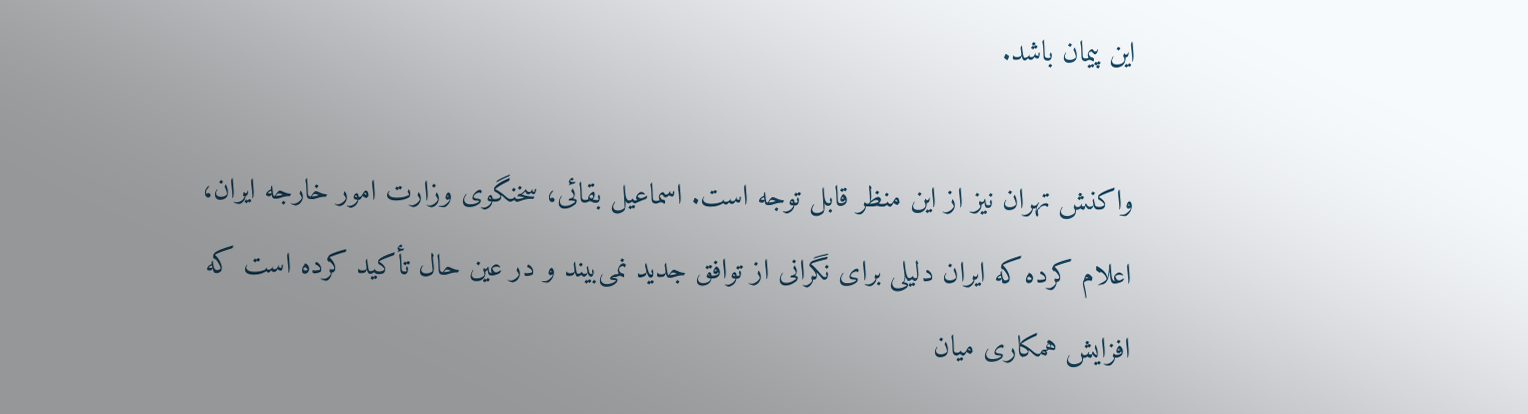این پیمان باشد.

واکنش تهران نیز از این منظر قابل توجه است. اسماعیل بقائی، سخنگوی وزارت امور خارجه ایران، اعلام کرده که ایران دلیلی برای نگرانی از توافق جدید نمی‌بیند و در عین حال تأکید کرده است که افزایش همکاری میان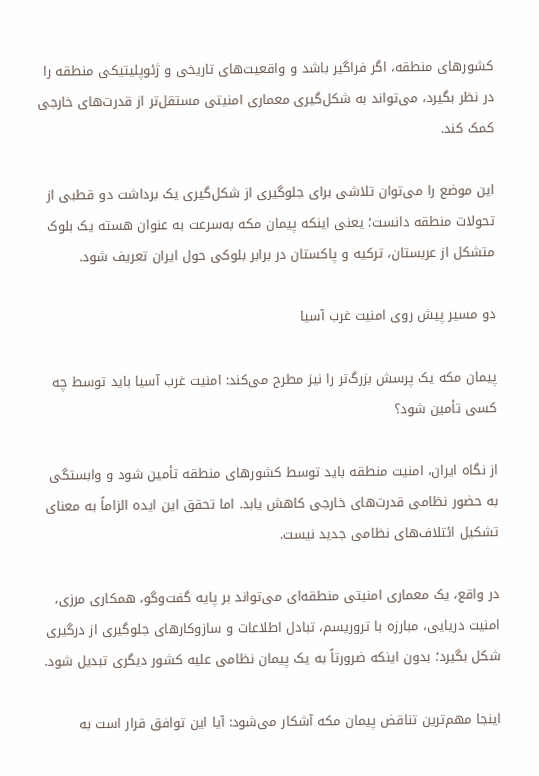کشورهای منطقه، اگر فراگیر باشد و واقعیت‌های تاریخی و ژئوپلیتیکی منطقه را در نظر بگیرد، می‌تواند به شکل‌گیری معماری امنیتی مستقل‌تر از قدرت‌های خارجی کمک کند.

این موضع را می‌توان تلاشی برای جلوگیری از شکل‌گیری یک برداشت دو قطبی از تحولات منطقه دانست؛ یعنی اینکه پیمان مکه به‌سرعت به عنوان هسته یک بلوک متشکل از عربستان، ترکیه و پاکستان در برابر بلوکی حول ایران تعریف شود.

دو مسیر پیش روی امنیت غرب آسیا

پیمان مکه یک پرسش بزرگ‌تر را نیز مطرح می‌کند: امنیت غرب آسیا باید توسط چه کسی تأمین شود؟

از نگاه ایران، امنیت منطقه باید توسط کشورهای منطقه تأمین شود و وابستگی به حضور نظامی قدرت‌های خارجی کاهش یابد. اما تحقق این ایده الزاماً به معنای تشکیل ائتلاف‌های نظامی جدید نیست.

در واقع، یک معماری امنیتی منطقه‌ای می‌تواند بر پایه گفت‌وگو، همکاری مرزی، امنیت دریایی، مبارزه با تروریسم، تبادل اطلاعات و سازوکارهای جلوگیری از درگیری شکل بگیرد؛ بدون اینکه ضرورتاً به یک پیمان نظامی علیه کشور دیگری تبدیل شود.

اینجا مهم‌ترین تناقض پیمان مکه آشکار می‌شود: آیا این توافق قرار است به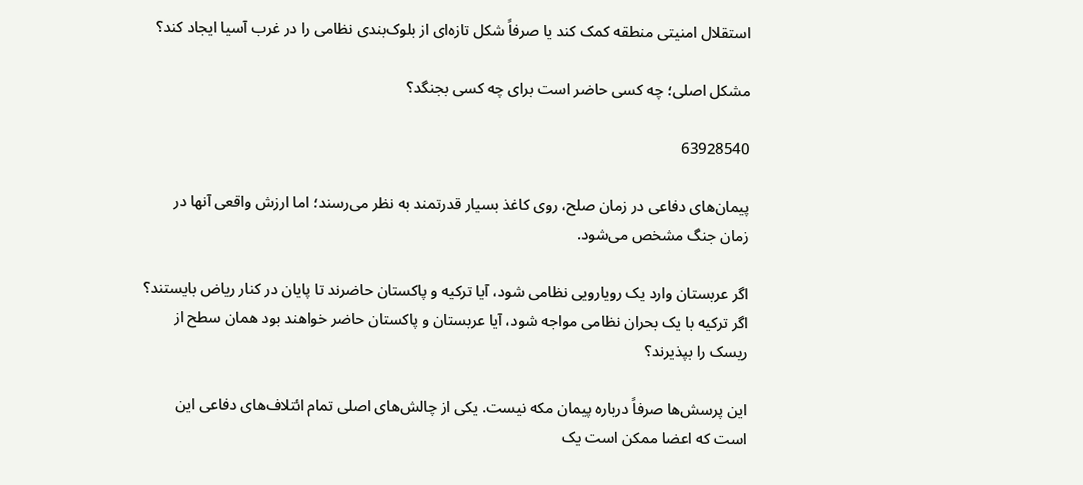استقلال امنیتی منطقه کمک کند یا صرفاً شکل تازه‌ای از بلوک‌بندی نظامی را در غرب آسیا ایجاد کند؟

مشکل اصلی؛ چه کسی حاضر است برای چه کسی بجنگد؟

63928540

پیمان‌های دفاعی در زمان صلح، روی کاغذ بسیار قدرتمند به نظر می‌رسند؛ اما ارزش واقعی آنها در زمان جنگ مشخص می‌شود.

اگر عربستان وارد یک رویارویی نظامی شود، آیا ترکیه و پاکستان حاضرند تا پایان در کنار ریاض بایستند؟ اگر ترکیه با یک بحران نظامی مواجه شود، آیا عربستان و پاکستان حاضر خواهند بود همان سطح از ریسک را بپذیرند؟

این پرسش‌ها صرفاً درباره پیمان مکه نیست. یکی از چالش‌های اصلی تمام ائتلاف‌های دفاعی این است که اعضا ممکن است یک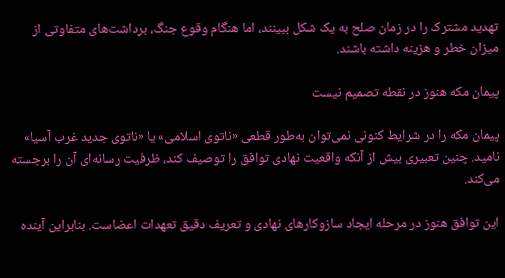تهدید مشترک را در زمان صلح به یک شکل ببینند، اما هنگام وقوع جنگ، برداشت‌های متفاوتی از میزان خطر و هزینه داشته باشند.

پیمان مکه هنوز در نقطه تصمیم نیست

پیمان مکه را در شرایط کنونی نمی‌توان به‌طور قطعی «ناتوی اسلامی» یا «ناتوی جدید غرب آسیا» نامید. چنین تعبیری بیش از آنکه واقعیت نهادی توافق را توصیف کند، ظرفیت رسانه‌ای آن را برجسته می‌کند.

این توافق هنوز در مرحله ایجاد سازوکارهای نهادی و تعریف دقیق تعهدات اعضاست. بنابراین آینده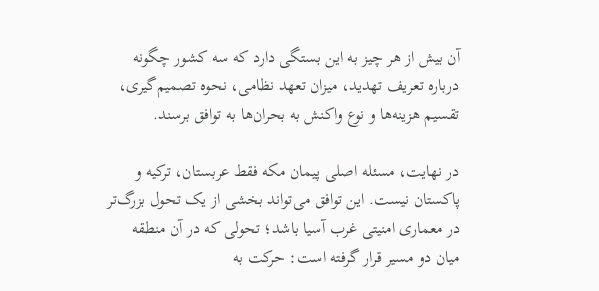آن بیش از هر چیز به این بستگی دارد که سه کشور چگونه درباره تعریف تهدید، میزان تعهد نظامی، نحوه تصمیم‌گیری، تقسیم هزینه‌ها و نوع واکنش به بحران‌ها به توافق برسند.

در نهایت، مسئله اصلی پیمان مکه فقط عربستان، ترکیه و پاکستان نیست. این توافق می‌تواند بخشی از یک تحول بزرگ‌تر در معماری امنیتی غرب آسیا باشد؛ تحولی که در آن منطقه میان دو مسیر قرار گرفته است: حرکت به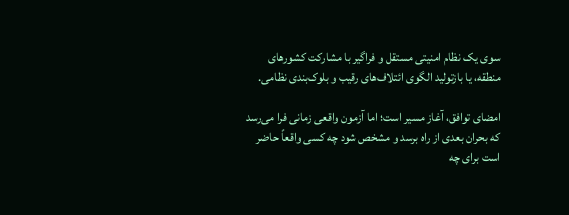سوی یک نظام امنیتی مستقل و فراگیر با مشارکت کشورهای منطقه، یا بازتولید الگوی ائتلاف‌های رقیب و بلوک‌بندی نظامی.

امضای توافق، آغاز مسیر است؛ اما آزمون واقعی زمانی فرا می‌رسد که بحران بعدی از راه برسد و مشخص شود چه کسی واقعاً حاضر است برای چه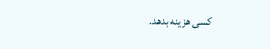کسی هزینه بدهد.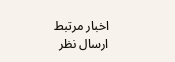اخبار مرتبط
ارسال نظر